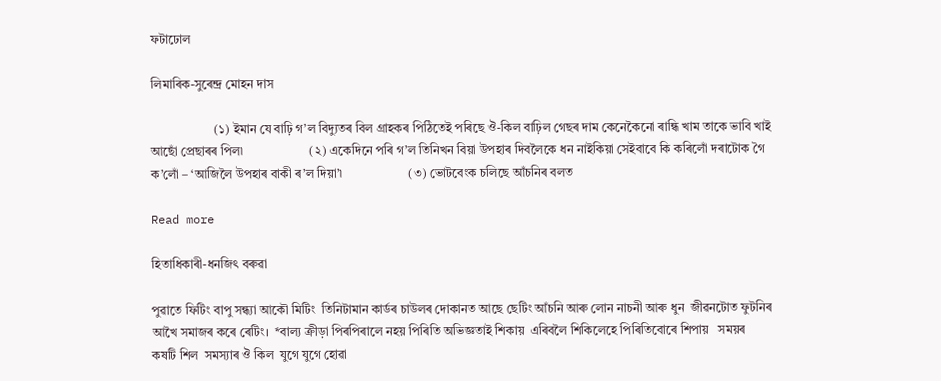ফটাঢোল

লিমাৰিক-সুৰেন্দ্ৰ মোহন দাস

                    (১) ইমান যে বাঢ়ি গ’ল বিদ্যুতৰ বিল গ্ৰাহকৰ পিঠিতেই পৰিছে ঔ-কিল বাঢ়িল গেছৰ দাম কেনেকৈনো ৰান্ধি খাম তাকে ভাবি খাই আছোঁ প্ৰেছাৰৰ পিল৷                     (২) একেদিনে পৰি গ’ল তিনিখন বিয়া উপহাৰ দিবলৈকে ধন নাইকিয়া সেইবাবে কি কৰিলোঁ দৰাটোক গৈ ক’লোঁ – ‘আজিলৈ উপহাৰ বাকী ৰ’ল দিয়া’৷                     (৩) ভোটবেংক চলিছে আঁচনিৰ বলত

Read more

হিতাধিকাৰী-ধনজিৎ বৰুৱা

পুৱাতে ফিটিং বাপু সন্ধ্যা আকৌ মিটিং  তিনিটামান কাৰ্ডৰ চাউলৰ দোকানত আছে ছেটিং আঁচনি আৰু লোন নাচনী আৰু ধুন  জীৱনটোত ফুটনিৰ আখৈ সমাজৰ কৰে ৰেটিং।  *বাল্য ক্ৰীড়া পিৰপিৰালে নহয় পিৰিতি অভিজ্ঞতাই শিকায়  এৰিবলৈ শিকিলেহে পিৰিতিবোৰে শিপায়   সময়ৰ কষটি শিল  সমস্যাৰ ঔ কিল  যুগে যুগে হোৱা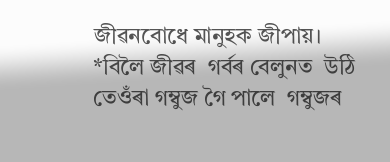জীৱনবোধে মানুহক জীপায়।                *বিলৈ জীৱৰ  গৰ্বৰ বেলুনত  উঠি তেওঁৰা গম্বুজ গৈ পালে  গম্বুজৰ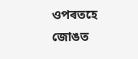ওপৰতহে জোঙত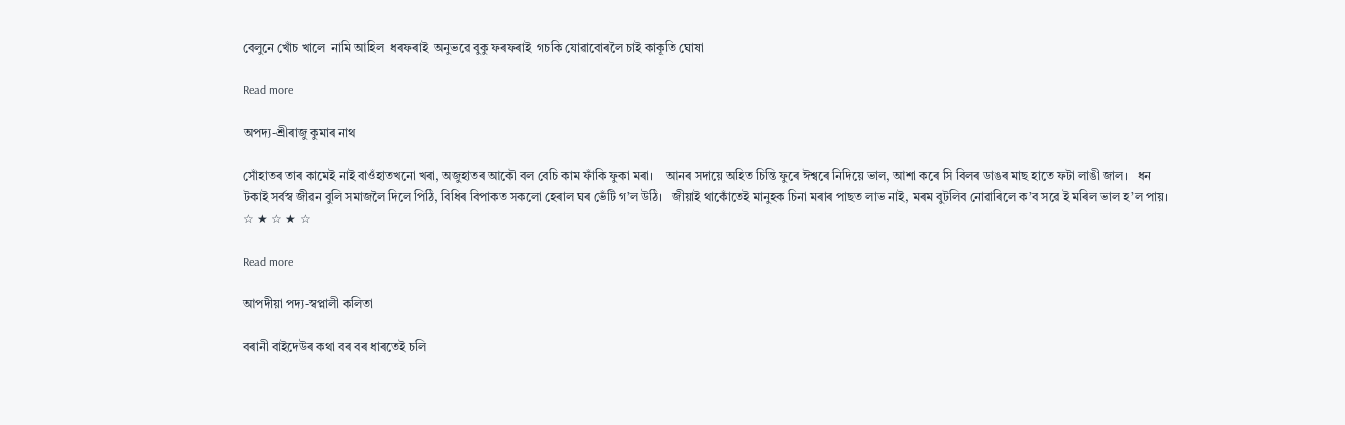বেলুনে খোঁচ খালে  নামি আহিল  ধৰফৰাই  অনুভৱে বুকু ফৰফৰাই  গচকি যোৱাবোৰলৈ চাই কাকূতি ঘোষা

Read more

অপদ্য-শ্ৰীৰাজু কুমাৰ নাথ

সোঁহাতৰ তাৰ কামেই নাই বাওঁহাতখনো খৰা, অজুহাতৰ আকৌ বল বেচি কাম ফাঁকি ফুকা মৰা।    আনৰ সদায়ে অহিত চিন্তি ফুৰে ঈশ্বৰে নিদিয়ে ভাল, আশা কৰে সি বিলৰ ডাঙৰ মাছ হাতে ফটা লাঙী জাল।   ধন টকাই সৰ্বস্ব জীৱন বুলি সমাজলৈ দিলে পিঠি, বিধিৰ বিপাকত সকলো হেৰাল ঘৰ ভেঁটি গ’ল উঠি।   জীয়াই থাকোঁতেই মানুহক চিনা মৰাৰ পাছত লাভ নাই, মৰম বুটলিব নোৱাৰিলে ক’ব সৱে ই মৰিল ভাল হ’ল পায়। ☆ ★ ☆ ★ ☆

Read more

আপদীয়া পদ্য-স্বপ্নালী কলিতা

বৰানী বাইদেউৰ কথা বৰ বৰ ধাৰতেই চলি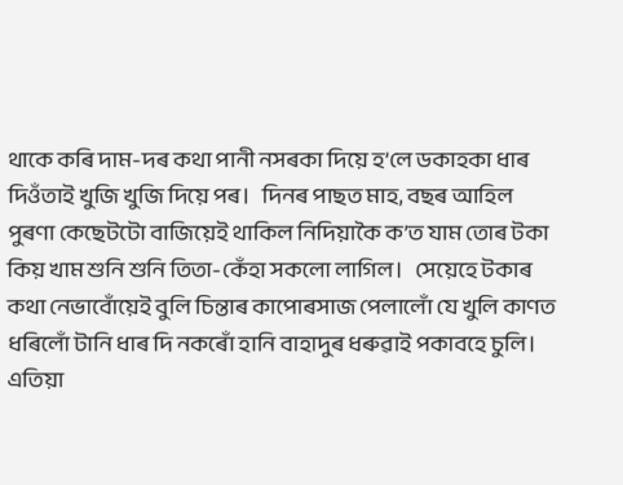থাকে কৰি দাম-দৰ কথা পানী নসৰকা দিয়ে হ’লে ডকাহকা ধাৰ দিওঁতাই খুজি খুজি দিয়ে পৰ।   দিনৰ পাছত মাহ, বছৰ আহিল পুৰণা কেছেটটো বাজিয়েই থাকিল নিদিয়াকৈ ক’ত যাম তোৰ টকা কিয় খাম শুনি শুনি তিতা-কেঁহা সকলো লাগিল।   সেয়েহে টকাৰ কথা নেভাবোঁয়েই বুলি চিন্তাৰ কাপোৰসাজ পেলালোঁ যে খুলি কাণত ধৰিলোঁ টানি ধাৰ দি নকৰোঁ হানি বাহাদুৰ ধৰুৱাই পকাবহে চুলি।   এতিয়া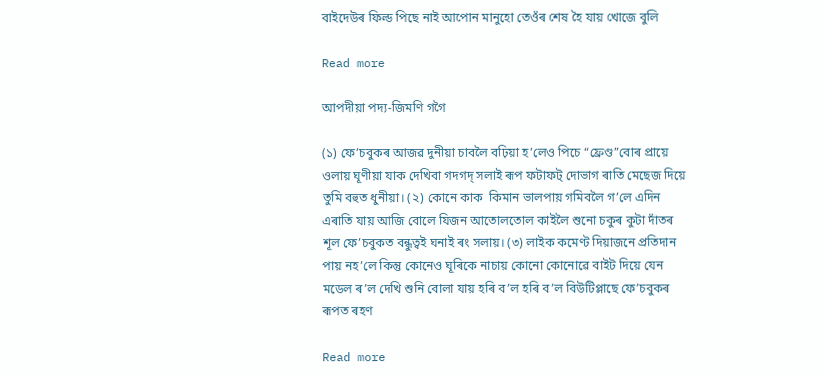বাইদেউৰ ফিল্ড পিছে নাই আপোন মানুহো তেওঁৰ শেষ হৈ যায় খোজে বুলি

Read more

আপদীয়া পদ্য-জিমণি গগৈ

(১) ফে’চবুকৰ আজৱ দুনীয়া চাবলৈ বঢ়িয়া হ’লেও পিচে “ফ্রেণ্ড”বোৰ প্ৰায়ে ওলায় ঘূণীয়া যাক দেখিবা গদগদ্ সলাই ৰূপ ফটাফট্ দোভাগ ৰাতি মেছেজ দিয়ে তুমি বহুত ধুনীয়া। (২) কোনে কাক  কিমান ভালপায় গমিবলৈ গ’লে এদিন এৰাতি যায় আজি বোলে যিজন আতোলতোল কাইলৈ শুনো চকুৰ কুটা দাঁতৰ শূল ফে’চবুকত বন্ধুত্বই ঘনাই ৰং সলায়। (৩) লাইক কমেণ্ট দিয়াজনে প্ৰতিদান পায় নহ’লে কিন্তু কোনেও ঘূৰিকে নাচায় কোনো কোনোৱে বাইট দিয়ে যেন মডেল ৰ’ল দেখি শুনি বোলা যায় হৰি ব’ল হৰি ব’ল বিউটিপ্লাছে ফে’চবুকৰ ৰূপত ৰহণ

Read more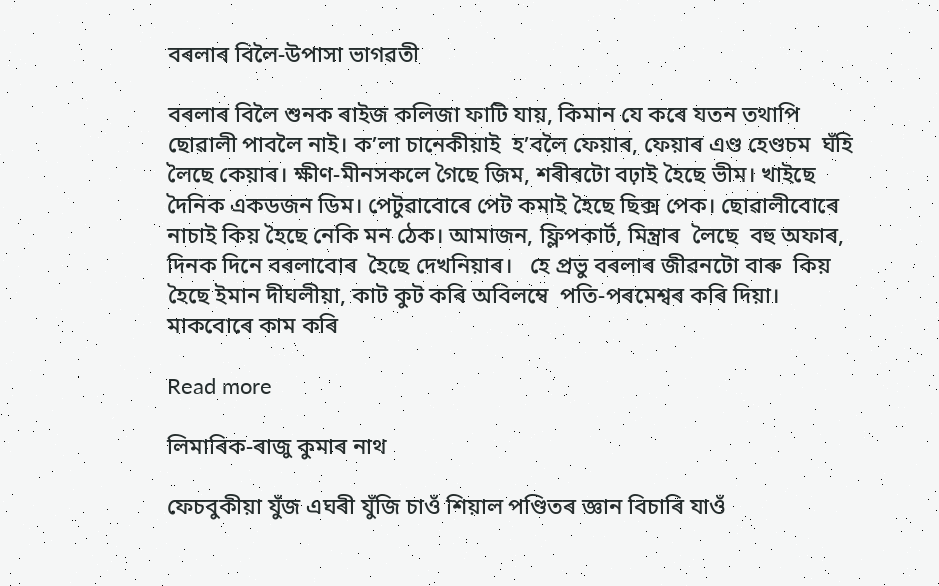বৰলাৰ বিলৈ-উপাসা ভাগৱতী

বৰলাৰ বিলৈ শুনক ৰাইজ কলিজা ফাটি যায়, কিমান যে কৰে যতন তথাপি  ছোৱালী পাবলৈ নাই। ক’লা চানেকীয়াই  হ’বলৈ ফেয়াৰ, ফেয়াৰ এণ্ড হেণ্ডচম  ঘঁহি লৈছে কেয়াৰ। ক্ষীণ-মীনসকলে গৈছে জিম, শৰীৰটো বঢ়াই হৈছে ভীম। খাইছে দৈনিক একডজন ডিম। পেটুৱাবোৰে পেট কমাই হৈছে ছিক্স পেক। ছোৱালীবোৰে নাচাই কিয় হৈছে নেকি মন ঠেক। আমাজন, ফ্লিপকাৰ্ট, মিন্ত্ৰাৰ  লৈছে  বহু অফাৰ, দিনক দিনে বৰলাবোৰ  হৈছে দেখনিয়াৰ।   হে প্ৰভু বৰলাৰ জীৱনটো বাৰু  কিয় হৈছে ইমান দীঘলীয়া, কাট কুট কৰি অবিলম্বে  পতি-পৰমেশ্বৰ কৰি দিয়া। মাকবোৰে কাম কৰি

Read more

লিমাৰিক-ৰাজু কুমাৰ নাথ

ফেচবুকীয়া যুঁজ এঘৰী যুঁজি চাওঁ শিয়াল পণ্ডিতৰ জ্ঞান বিচাৰি যাওঁ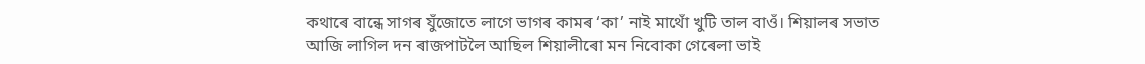কথাৰে বান্ধে সাগৰ যুঁজোতে লাগে ভাগৰ কামৰ ‘কা’ নাই মাথোঁ খুটি তাল বাওঁ। শিয়ালৰ সভাত আজি লাগিল দন ৰাজপাটলৈ আছিল শিয়ালীৰো মন নিবোকা গেৰেলা ভাই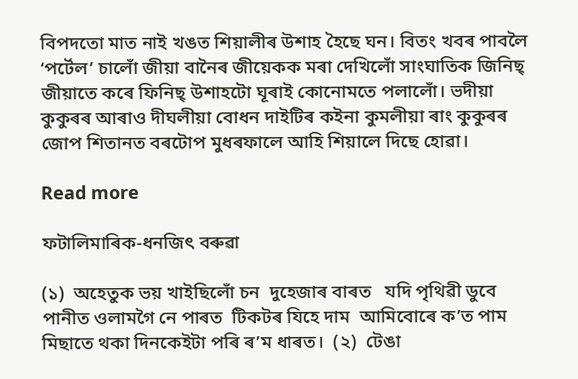বিপদতো মাত নাই খঙত শিয়ালীৰ উশাহ হৈছে ঘন। বিতং খবৰ পাবলৈ ‘পৰ্টেল’ চালোঁ জীয়া বানৈৰ জীয়েকক মৰা দেখিলোঁ সাংঘাতিক জিনিছ্‌ জীয়াতে কৰে ফিনিছ্‌ উশাহটো ঘূৰাই কোনোমতে পলালোঁ। ভদীয়া কুকুৰৰ আৰাও দীঘলীয়া বোধন দাইটিৰ কইনা কুমলীয়া ৰাং কুকুৰৰ জোপ শিতানত বৰটোপ মুধৰফালে আহি শিয়ালে দিছে হোৱা।

Read more

ফটালিমাৰিক-ধনজিৎ বৰুৱা

(১)  অহেতুক ভয় খাইছিলোঁ চন  দুহেজাৰ বাৰত   যদি পৃথিৱী ডুবে পানীত ওলামগৈ নে পাৰত  টিকটৰ যিহে দাম  আমিবোৰে ক’ত পাম  মিছাতে থকা দিনকেইটা পৰি ৰ’ম ধাৰত।  (২)  টেঙা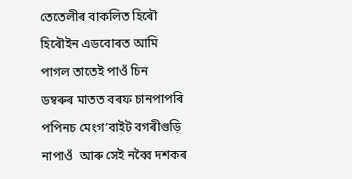তেতেলীৰ বাকলিত হিৰৌ হিৰৌইন এডবোৰত আমি পাগল তাতেই পাওঁ চিন  ডম্বৰুৰ মাতত বৰফ চানপাপৰি পপিনচ মেংগ’বাইট বগৰীগুড়ি নাপাওঁ  আৰু সেই নব্বৈ দশকৰ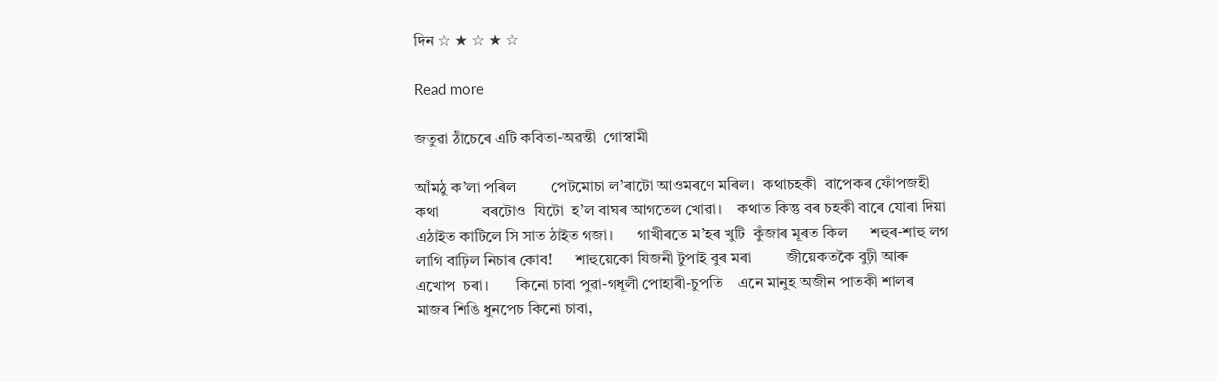দিন ☆ ★ ☆ ★ ☆

Read more

জতুৱা ঠাঁচেৰে এটি কবিতা-অৱন্তী  গোস্বামী

আঁমঠু ক’লা পৰিল         পেটমোচা ল’ৰাটো আওমৰণে মৰিল।  কথাচহকী  বাপেকৰ ফোঁপজহী কথা           বৰটোও  যিটো  হ’ল বাঘৰ আগতেল খোৱা।    কথাত কিন্তু বৰ চহকী বাৰে যোৰা দিয়া    এঠাইত কাটিলে সি সাত ঠাইত গজা।      গাখীৰতে ম’হৰ খুটি  কুঁজাৰ মূৰত কিল      শহুৰ-শাহু লগ লাগি বাঢ়িল নিচাৰ কোব!      শাহুয়েকো যিজনী টুপাই বুৰ মৰা         জীয়েকতকৈ বুঢ়ী আৰু এখোপ  চৰা।       কিনো চাবা পুৱা-গধূলী পোহাৰী-চুপতি    এনে মানুহ অজীন পাতকী শালৰ মাজৰ শিঙি ধুনপেচ কিনো চাবা,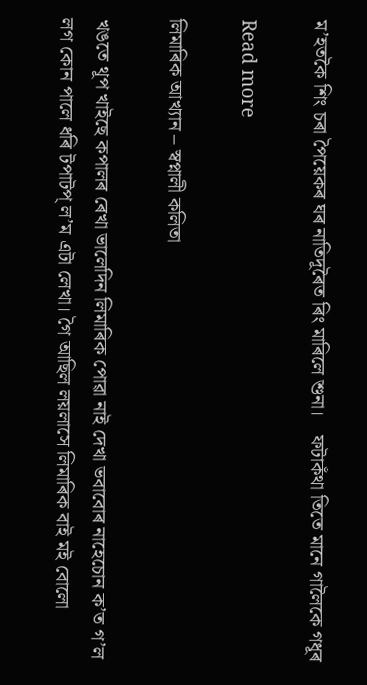ম’হতকৈ শিং চৰা পৈয়েকৰ ঘৰ নাতিদূৰৈত ৰিং মাৰিলে শুনা।    ফটাকঁথা তিতে মানে গালৈকে গধূৰ

Read more

লিমাৰিক আখ্যান – স্বপ্নালী কলিতা

খঙতে থূপ খাইছে কপালৰ ৰেখা ভালেদিন লিমাৰিক পোৱা নাই দেখা ভবাবোৰ নাহেচোন ক’ত গ’ল লগ কোন পালে ধৰি টপাটপ্‌ ল’ম এটা লেখা। গৈ আছিল লয়লাসে লিমাৰিক বাই মই বোলো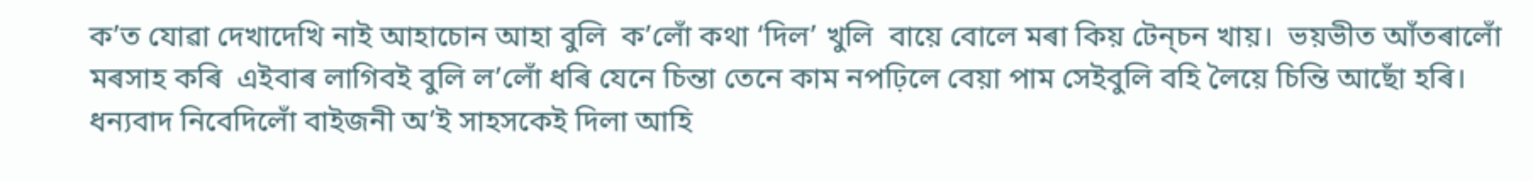ক’ত যোৱা দেখাদেখি নাই আহাচোন আহা বুলি  ক’লোঁ কথা ‘দিল’ খুলি  বায়ে বোলে মৰা কিয় টেন্‌চন খায়।  ভয়ভীত আঁতৰালোঁ মৰসাহ কৰি  এইবাৰ লাগিবই বুলি ল’লোঁ ধৰি যেনে চিন্তা তেনে কাম নপঢ়িলে বেয়া পাম সেইবুলি বহি লৈয়ে চিন্তি আছোঁ হৰি। ধন্যবাদ নিবেদিলোঁ বাইজনী অ’ই সাহসকেই দিলা আহি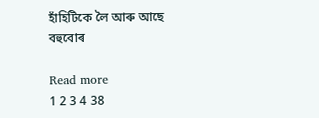হাঁহিটিকে লৈ আৰু আছে বহুবোৰ

Read more
1 2 3 4 38